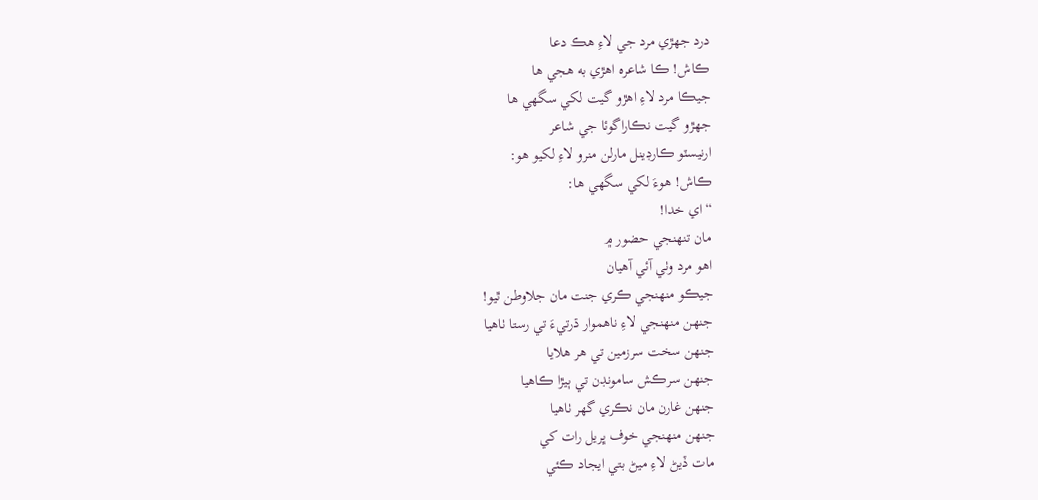درد جهڙي مرد جي لاءِ هڪ دعا
ڪاش! ڪا شاعره اهڙي به هجي ها
جيڪا مرد لاءِ اهڙو گيت لکي سگهي ها
جهڙو گيت نڪاراگوئا جي شاعر
ارنيسٽو ڪارڊينل مارلن منرو لاءِ لکيو هو:
ڪاش! هوءَ لکي سگهي ها:
“اي خدا!
مان تنهنجي حضور ۾
اهو مرد وٺي آئي آهيان
جيڪو منهنجي ڪري جنت مان جلاوطن ٿيو!
جنهن منهنجي لاءِ ناهموار ڌرتيءَ تي رستا ٺاهيا
جنهن سخت سرزمين تي هر هلايا
جنهن سرڪش سامونڊن تي ٻيڙا ڪاهيا
جنهن غارن مان نڪري گهر ٺاهيا
جنهن منهنجي خوف ڀريل رات کي
مات ڏيڻ لاءِ ميڻ بتي ايجاد ڪئي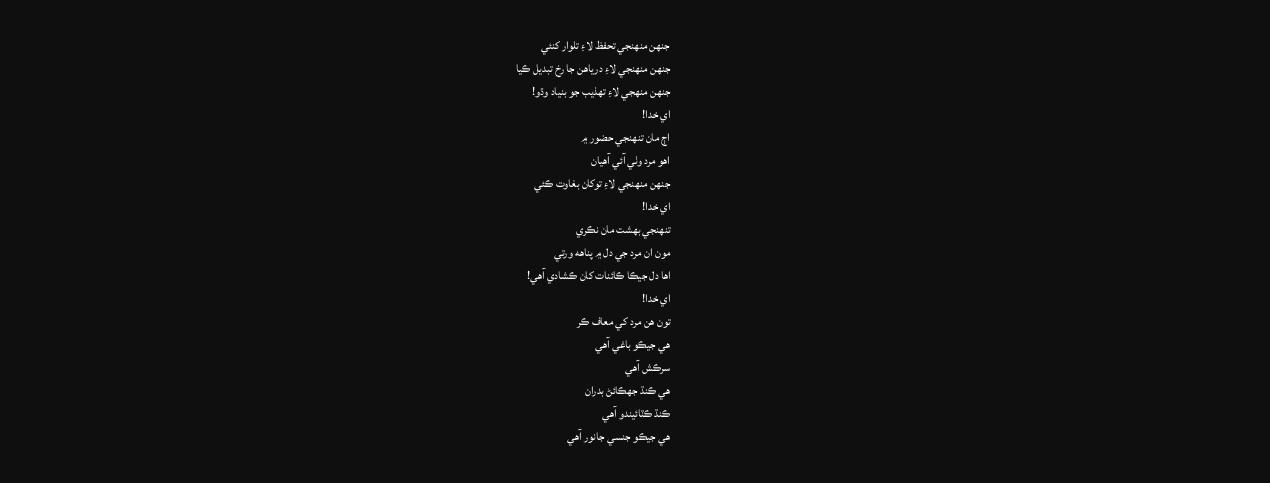جنهن منهنجي تحفظ لاءِ تلوار کنئي
جنهن منهنجي لاءِ درياهن جا رخ تبديل ڪيا
جنهن منهجي لاءِ تهذيب جو بنياد وڌو!
اي خدا!
اڄ مان تنهنجي حضور ۾
اهو مرد وٺي آئي آهيان
جنهن منهنجي لاءِ توکان بغاوت ڪئي
اي خدا!
تنهنجي بهشت مان نڪري
مون ان مرد جي دل ۾ پناهه ورتي
اها دل جيڪا ڪائنات کان ڪشادي آهي!
اي خدا!
تون هن مرد کي معاف ڪر
هي جيڪو باغي آهي
سرڪش آهي
هي ڪنڌ جهڪائڻ بدران
ڪنڌ ڪٽائيندو آهي
هي جيڪو جنسي جانور آهي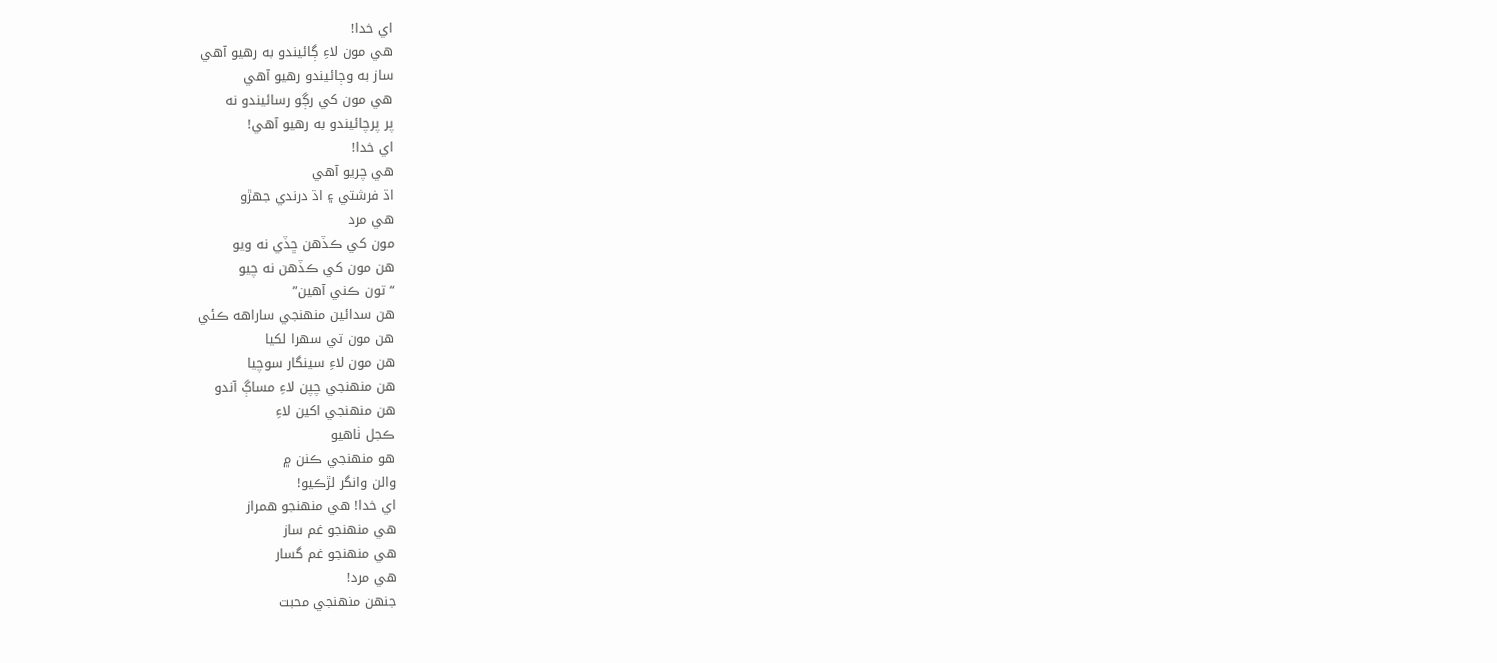اي خدا!
هي مون لاءِ ڳائيندو به رهيو آهي
ساز به وڄائيندو رهيو آهي
هي مون کي رڳو رسائيندو نه
پر پرچائيندو به رهيو آهي!
اي خدا!
هي چريو آهي
اڌ فرشتي ۽ اڌ درندي جهڙو
هي مرد
مون کي ڪڏهن ڇڏي نه ويو
هن مون کي ڪڏهن نه چيو
“تون ڪني آهين”
هن سدائين منهنجي ساراهه ڪئي
هن مون تي سهرا لکيا
هن مون لاءِ سينگار سوچيا
هن منهنجي چپن لاءِ مساڳ آندو
هن منهنجي اکين لاءِ
ڪجل ٺاهيو
هو منهنجي ڪنن ۾
والن وانگر لڙڪيو!
اي خدا! هي منهنجو همراز
هي منهنجو غم ساز
هي منهنجو غم گسار
هي مرد!
جنهن منهنجي محبت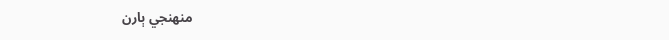منهنجي ٻارن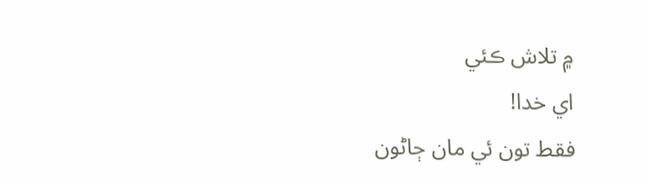۾ تلاش ڪئي
اي خدا!
فقط تون ئي مان ڄاڻون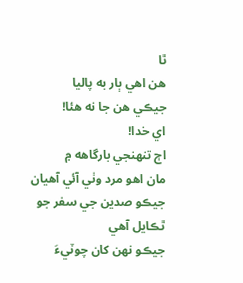ٿا
هن اهي ٻار به پاليا
جيڪي هن جا نه هئا!
اي خدا!
اڄ تنهنجي بارگاهه ۾
مان اهو مرد وٺي آئي آهيان
جيڪو صدين جي سفر جو
ٿڪايل آهي
جيڪو نهن کان چوٽيءَ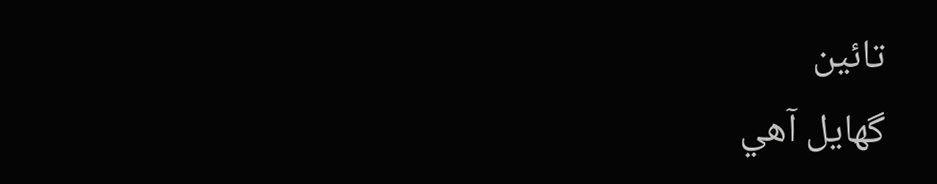تائين
گهايل آهي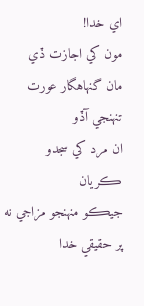اي خدا!
مون کي اجازت ڏي
مان گنهاهگار عورت
تنهنجي آڏو
ان مرد کي سجدو ڪريان
جيڪو منهنجو مزاجي نه
پر حقيقي خدا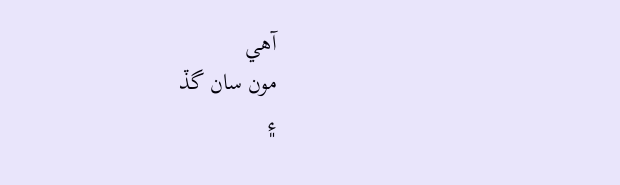آهي
مون سان گڏ
۽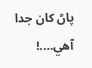پاڻ کان جدا آهي….!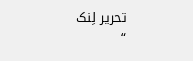تحریر لِنک
“